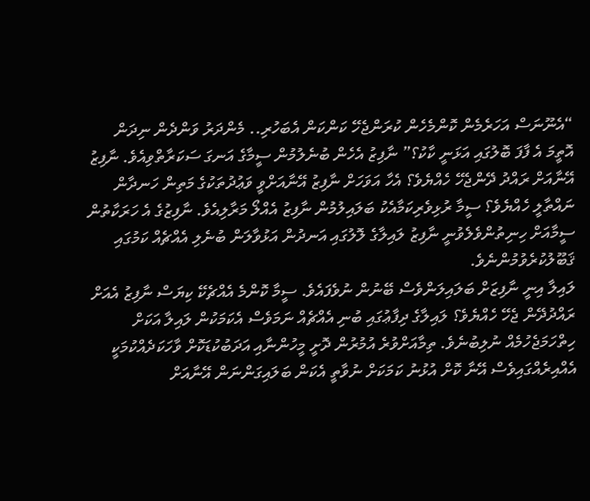“އެނޫނަސް އަހަރެމެން ކޮންމެހެން ކުރަންޖެހޭ ކަންކަން އެބަހުރި.. މެންދަރު ވަންދެން ނިދަން އޮތީމަ އެ ފާފަ ބޮލުގައި އަޅަނީ ކާކު؟” ނާފިޒު އެހެން ބުނެލުމުން ސީމާގެ އަނގަ ސަކަރާތްވިއެވެ. ނާފިޒު އޭނާއަށް ރައްދު ދޭންޖެހޭ ހެއްޔެވެ؟ އެހާ އަވަހަށް ނާފިޒު އޭނާއަށްވީ ވަޢުދުތަކުގެ މަތިން ހަނދާން ނައްތާލީ ހެއްޔެވެ؟ ސީމާ ރުޅިވެރިކަމާއެކު ބަލައިލުމުން ނާފިޒު އެއްލޯ މަރާލިއެވެ. ނާފިޒުގެ އެ ހަރަކާތުން ސީމާއަށް ހިނިތުންވެލެވުނީ ނާފިޒު ލައިލާގެ ލޮލުގައި އަނދުން އަޅުވާލަން ބުނެލި އެއްޗެއް ކަމުގައި ޤަބޫލުކުރެވުމުންނެވެ.
ލައިލާ އިނީ ނާފިޒަށް ބަލައިލަންވެސް ބޭނުން ނުވެފައެވެ. ސީމާ ކޮންމެ އެއްޗެކޭ ކިޔަސް ނާފިޒު އެއަށް ރައްދުދޭން ޖެހޭ ހެއްޔެވެ؟ ލައިލާގެ ދިފާޢުގައި ބުނި އެއްޗެއް ނަމަވެސް އެކަމަކުން ލައިލާ އަކަށް ހިތްހަމަޖެހުމެއް ނުލިބުނެވެ. ތިމާއަށްވުރެ އުމުރުން ދޮށީ މީހުންނާއި އަދަބުކުޑަކޮށް ވާހަކަދެއްކުމަކީ އެއްއިރެއްގައިވެސް އޭނާ ކޮށް އުޅުނު ކަމަކަށް ނުވާތީ އެކަން ބަލައިގަންނަން އޭނާއަށް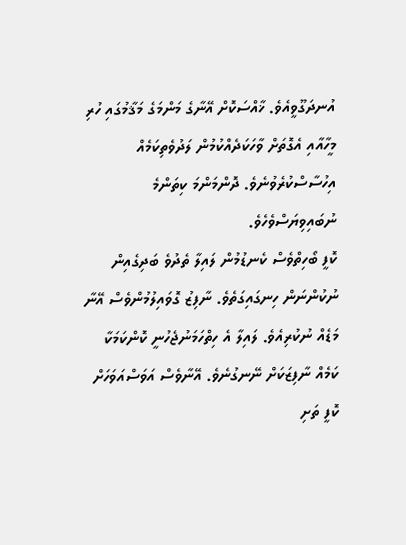އުނދަގޫވީއެވެ. ޚާއްސަކޮށް އޭނާގެ މަންމަގެ މަޤާމުގައި ހުރި މީހާއާއި އެގޮތަށް ވާހަކަދެއްކުމުން ލަދުވެތިކަމެއް އިހުސާސްކުރެވުނެވެ. ދޮންމަންމަ ކިތަންމެ ނުބައިވިޔަސްވެހެވެ.
ކޮފީ ބޯހިތްވެސް ކެނޑުމުން ލައިލާ ތެދުވެ ބަދިގެއިން ނުކުންނަން ހިނގައިގަތެވެ. ނާފިޒު ގޮވައިލުމުންވެސް އޭނާ މަޑެއް ނުކުރިއެވެ. ލައިލާ އެ ހިތްހަމަނުޖެހުނީ ކޮންކަމަކާ ކަމެއް ނާފިޒަކަށް ނޭނގުނެވެ. އޭނާވެސް އަވަސްއަވަހަށް ކޮފީ ތަށި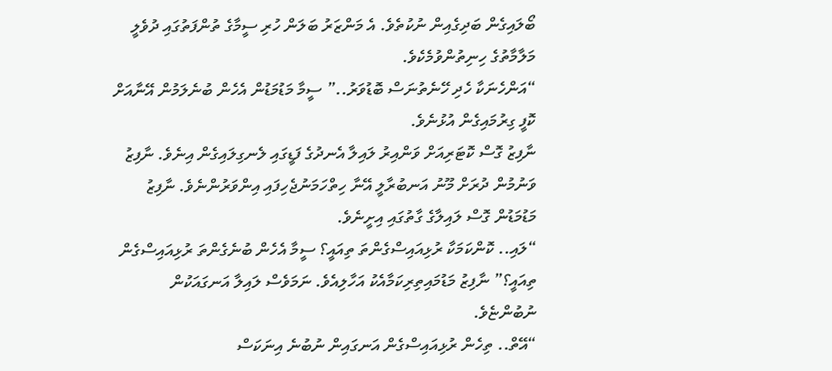ބޯލައިގެން ބަދިގެއިން ނުކުތެވެ. އެ މަންޒަރު ބަލަން ހުރި ސީމާގެ ތުންފަތުގައި ދުވެލީ މަލާމާތުގެ ހިނިތުންވުމެކެވެ.
“އަންހެނަކާ ހެދި ހޭނެތުނަސް ބޮޑުވަރު..” ސީމާ މަޑުމަޑުން އެހެން ބުނެލަމުން އޭނާއަށް ކޮފީ ގިރުމައިގެން އުޅުނެވެ.
ނާފިޒު ގޮސް ކޮޓަރިއަށް ވަންއިރު ލައިލާ އެނދުގެ ފަޑީގައި ލެނގިލައިގެން އިނެވެ. ނާފިޒު ވަނުމުން ދުރަށް މޫނު އަނބުރާލީ އޭނާ ހިތްހަމަނުޖެހިފައި އިންވަރުންނެވެ. ނާފިޒު މަޑުމަޑުން ގޮސް ލައިލާގެ ގާތުގައި އިށީނެވެ.
“ލައި.. ކޮންކަމަކާ ރުޅިއައިސްގެންތަ ތިއައީ؟ ސީމާ އެހެން ބުނެގެންތަ ރުޅިއައިސްގެން ތިއައީ؟” ނާފިޒު މަޑުމައިތިރިކަމާއެކު އަހާލިއެވެ. ނަމަވެސް ލައިލާ އަނގައަކުން ނުބުންޏެވެ.
“އޭތް.. ތިހެން ރުޅިއައިސްގެން އަނގައިން ނުބުނެ އިނަކަސް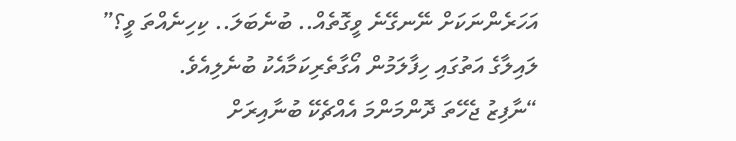އަހަރެންނަކަށް ނޭނގޭނެ ވީގޮތެއް.. ބުނެބަލަ.. ކިހިނެއްތަ ވީ؟” ލައިލާގެ އަތުގައި ހިފާލަމުން އޯގާތެރިކަމާއެކު ބުނެލިއެވެ.
“ނާފިޒު ޖެހޭތަ ދޮންމަންމަ އެއްޗެކޭ ބުނާއިރަށް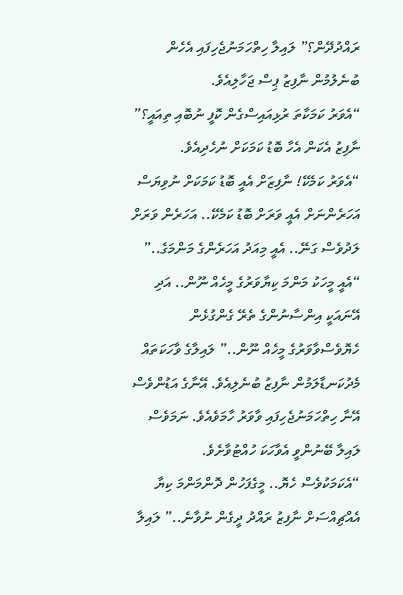ރައްދުދޭން؟” ލައިލާ ހިތްހަމަނުޖެހިފައި އެހެން ބުނެލުމުން ނާފިޒު ޕިސް ޖަހާލިއެވެ.
“އެވަރު ކަމަކާތަ ރުޅިއައިސްގެން ކޮފީ ނުބޮއި ތިއައީ؟” ނާފިޒު އެކަން އެހާ ބޮޑު ކަމަކަށް ނުހެދިއެވެ.
“އެވަރު ކަމެކޭ! ނާފިޒަށް އެއީ ބޮޑު ކަމަކަށް ނުވިޔަސް އަހަރެންނަށް އެއީ ވަރަށް ބޮޑު ކަމެކޭ.. އަހަރެން ވަރަށް ލަދުވެސް ގަނޭ.. އެއީ މިއަދު އަހަރެންގެ މަންމަގެ..”
“އެއީ މީހަކު މަންމަ ކިޔާވަރުގެ މީހެއް ނޫން.. އަދި އޭނައަކީ އިންސާނުންގެ ތެރޭ ގެންގުޅެން ހެޔޮވެސްވާވަރުގެ މީހެއް ނޫން..” ލައިލާގެ ވާހަކަތައް މެދުކަނޑާލަމުން ނާފިޒު ބުނެލިއެވެ. އޭނާގެ އަޑުންވެސް އޭނާ ހިތްހަމަނުޖެހިފައި ވާވަރު ހާމަވެއެވެ. ނަމަވެސް ލައިލާ ބޭނުންވީ އެވާހަކަ ހުއްޓުވާށެވެ.
“އެކަމަކުވެސް ހެޔޮ.. މީގެފަހުން ދޮންމަންމަ ކިޔާ އެއްޗިއްސަށް ނާފިޒު ރައްދު ދީގެން ނުވާނެ..” ލައިލާ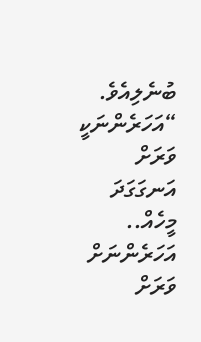ބުނެލިއެވެ.
“އަހަރެންނަކީ ވަރަށް އަނގަގަދަ މީހެއް.. އަހަރެންނަށް ވަރަށް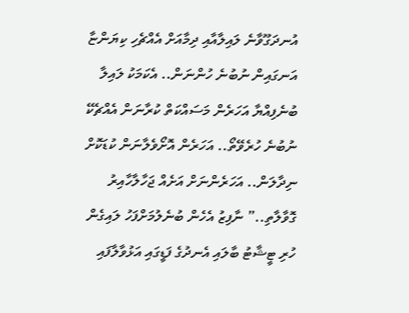އުނދަގޫވާނެ ލައިލާއާއި ދިމާއަށް އެއްޗެހި ކިޔަންޏާ އަނގައިން ނުބުނެ ހުންނަން.. އެކަމަކު ލައިލާ ބުނެފިއްޔާ އަހަރެން މަސައްކަތް ކުރާނަން އެއްޗެކޭ ނުބުނެ ހުރެވޭތޯ.. އަހަރެން އޮށޯވެލާނަން ކުޑަކޮށް ނިދާލަން.. އަހަރެންނަށް އަށެއް ޖަހާލާހާއިރު ގޮވާލާތި..” ނާފިޒު އެހެން ބުނެލުމަށްފަހު ލައިގެން ހުރި ޓީޝާޓު ބާލައި އެނދުގެ ފަޑީގައި އަޅުވާލާފައި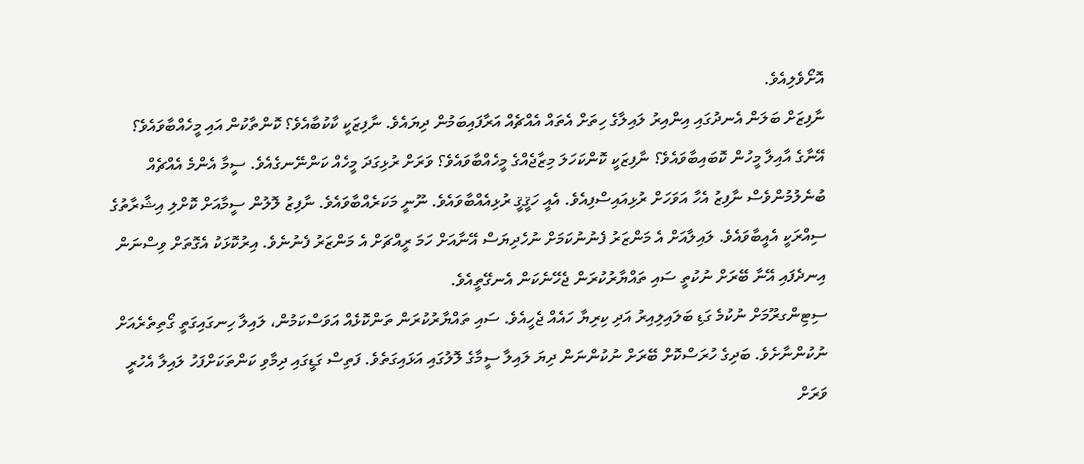އޮށޯވެލިއެވެ.
ނާފިޒަށް ބަލަން އެނދުގައި އިންއިރު ލައިލާގެ ހިތަށް އެތައް އެއްޗެއް އަރާފައިބަމުން ދިޔައެވެ. ނާފިޒަކީ ކާކުބާއެވެ؟ ކޮންތާކުން އައި މީހެއްބާވައެވެ؟ އޭނާގެ އާއިލާ މީހުން ކޮބައިބާވައެވެ؟ ނާފިޒަކީ ކޮންކަހަލަ މިޒާޖެއްގެ މީހެއްބާވައެވެ؟ ވަރަށް ރުޅިގަދަ މީހެއް ކަންނޭނގެއެވެ. ސީމާ އެންމެ އެއްޗެއް ބުނެލުމުންވެސް ނާފިޒު އެހާ އަވަހަށް ރުޅިއައިސްފިއެވެ. އެއީ ހަޤީޤީ ރުޅިއެއްބާވައެވެ. ނޫނީ މަކަރެއްބާވައެވެ. ނާފިޒު ލޮލުން ސީމާއަށް ކޮށްލި އިޝާރާތުގެ ސިއްރަކީ އެއީބާވައެވެ. ލައިލާއަށް އެ މަންޒަރު ފެނުނުކަމަށް ނުހެދިޔަސް އޭނާއަށް ހަމަ ރީއްޗަށް އެ މަންޒަރު ފެނުނެވެ. އިރުކޮޅަކު އެގޮތަށް ވިސްނަން އިނދެފައި އޭނާ ބޭރަށް ނުކުތީ ސައި ތައްޔާރުކުރަން ޖެހޭނެކަން އެނގޭތީއެވެ.
ސިޓިންގރޫމަށް ނުކުމެ ގަޑި ބަލައިލިއިރު އަދި ކިރިޔާ ހައެއް ޖެހީއެވެ. ސައި ތައްޔާރުކުރަން ތަންކޮޅެއް އަވަސްކަމުން، ލައިލާ ހިނގައިގަތީ ގޯތިތެރެއަށް ނުކުންނާށެވެ. ބަދިގެ ހުރަސްކޮށް ބޭރަށް ނުކުންނަން ދިޔަ ލައިލާ ސީމާގެ ލޮލުގައި އަޅައިގަތެވެ. ފަތިސް ގަޑީގައި ދިމާވި ކަންތަކަށްފަހު ލައިލާ އެހުރީ ވަރަށް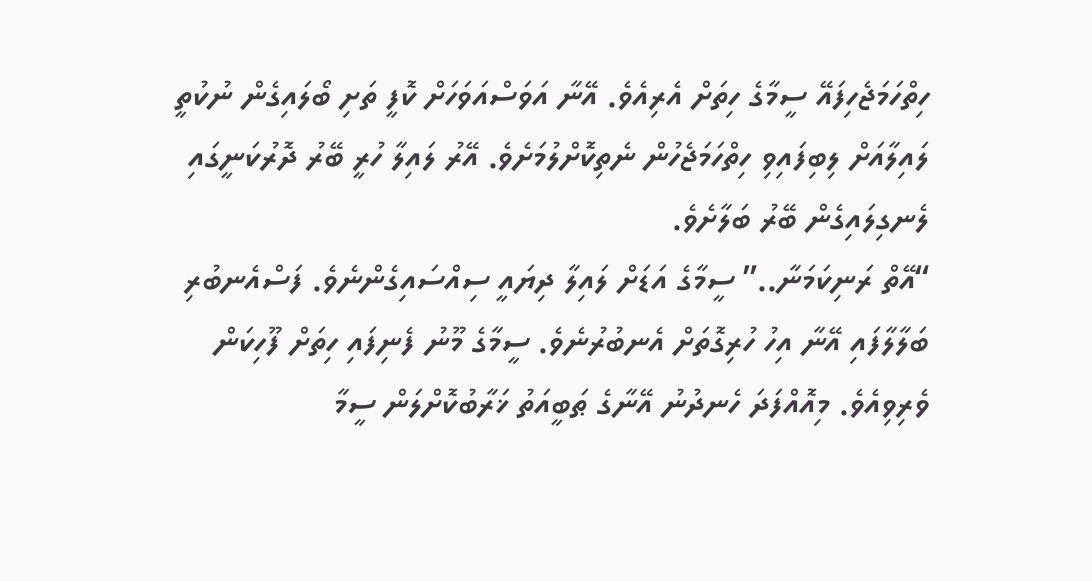ހިތްހަމަޖެހިފައޭ ސީމާގެ ހިތަށް އެރިއެވެ. އޭނާ އަވަސްއަވަހަށް ކޮފީ ތަށި ބޯލައިގެން ނުކުތީ ލައިލާއަށް ލިބިފައިވި ހިތްހަމަޖެހުން ނެތިކޮށްލުމަށެވެ. އޭރު ލައިލާ ހުރީ ބޭރު ދޮރުކަނީގައި ލެނގިލައިގެން ބޭރު ބަލާށެވެ.
“އޭތް ރަނިކަމަނާ..” ސީމާގެ އަޑަށް ލައިލާ ދިޔައީ ސިއްސައިގެންނެވެ. ފަސްއެނބުރި ބަލާލާފައި އޭނާ އިހު ހުރިގޮތަށް އެނބުރުނެވެ. ސީމާގެ މޫނު ފެނިފައި ހިތަށް ފޫހިކަން ވެރިވިއެވެ. މިއޮއްފަދަ ހެނދުނު އޭނާގެ ޠަބީއަތު ޚަރާބުކޮށްލަން ސީމާ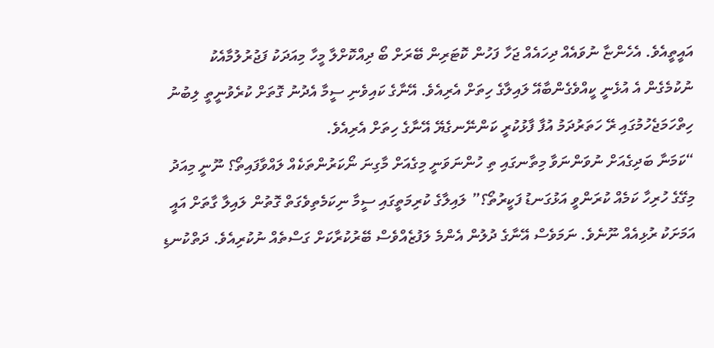އައީތީއެވެ. އެހެންޏާ ނުވައެއް ދިހައެއް ޖަހާ ފަހުން ކޮޓަރިން ބޭރަށް ބޯ ދިއްކޮށްލާ މީހާ މިއަދަކު ފަޖުރުލުމާއެކު ނުކުމެގެން އެ އުޅެނީ ކީއްވެގެންބާއޭ ލައިލާގެ ހިތަށް އެރިއެވެ. އޭނާގެ ކައިވެނި ސީމާ އެދުނު ގޮތަށް ކުރެވުނީތީ ލިބުނު ހިތްހަމަޖެހުމުގައި ރޭ ހަތަރުދަމު އުފާ ފާޅުކުރީ ކަންނޭނގެޔޭ އޭނާގެ ހިތަށް އެރިއެވެ.
“ކަމަނާ ބަދިގެއަށް ނުވަންނަވާ މިތާނގައި ތި ހުންނަވަނީ މިގެއަށް މާގިނަ ނޯކަރުންތަކެއް ލައްވާފައިތޯ؟ ނޫނީ މިއަދު މިގޭގެ ހުރިހާ ކަމެއް ކުރަންވީ އަޅުގަނޑު ފަކީރުތޯ؟” ލައިލާގެ ކުރިމަތީގައި ސީމާ ނިކަމެތިވެގަތް ގޮތުން ލައިލާ ގާތަށް އައީ އަމަށަކު ރުޅިއެއް ނޫނެވެ. ނަމަވެސް އޭނާގެ ދުލުން އެންމެ ލަފުޒެއްވެސް ބޭރުކުރާކަށް ގަސްތެއް ނުކުރިއެވެ. ދަތްކުނޑި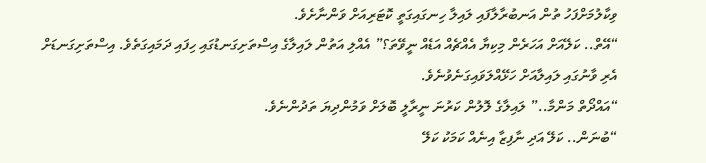ވިކާލުމަށްފަހު ތުން އަނބުރާލާފައި ލައިލާ ހިނގައިގަތީ ކޮޓަރިއަށް ވަންނާށެވެ.
“އޭތް.. ކަލޭއަށް އަހަރެން މިކިޔާ އެއްޗެއް އަޑެއް ނީވޭތަ؟” އެއްލި އަތުން ލައިލާގެ އިސްތަށިގަނޑުގައި ހިފައި ދަމައިގަތެވެ. އިސްތަށިގަނޑަށް އެރި ވާނުގައި ލައިލާއަށް ހަޅޭއްލަވައިގަނެވުނެވެ.
“އައްދޯތް މަންމާ..” ލައިލާގެ ލޮލުން ކަރުނަ ނީރާލީ ބޮލަށް ވަމުންދިޔަ ތަދުންނެވެ.
“ބުނަން.. ކަލޭ އަދި ނާފިޒާ އިނެއް ކަމަކު ކަލޭ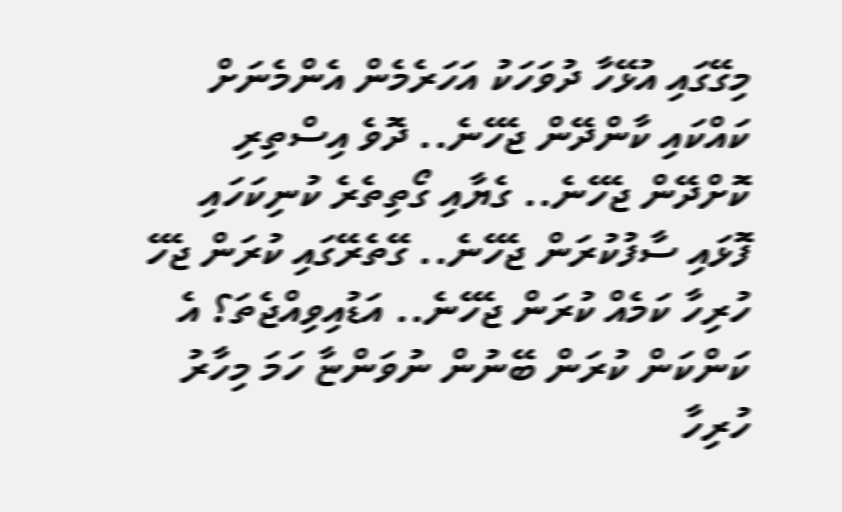މިގޭގައި އުޅޭހާ ދުވަހަކު އަހަރެމެން އެންމެނަށް ކައްކައި ކާންދޭން ޖެހޭނެ.. ދޮވެ އިސްތިރި ކޮށްދޭން ޖެހޭނެ.. ގެޔާއި ގޯތިތެރެ ކުނިކަހައި ފޮޅައި ސާފުކުރަން ޖެހޭނެ.. ގޭތެރޭގައި ކުރަން ޖެހޭ ހުރިހާ ކަމެއް ކުރަން ޖެހޭނެ.. އަޑުއިވިއްޖެތަ؟ އެ ކަންކަން ކުރަން ބޭނުން ނުވަންޏާ ހަމަ މިހާރު ހުރިހާ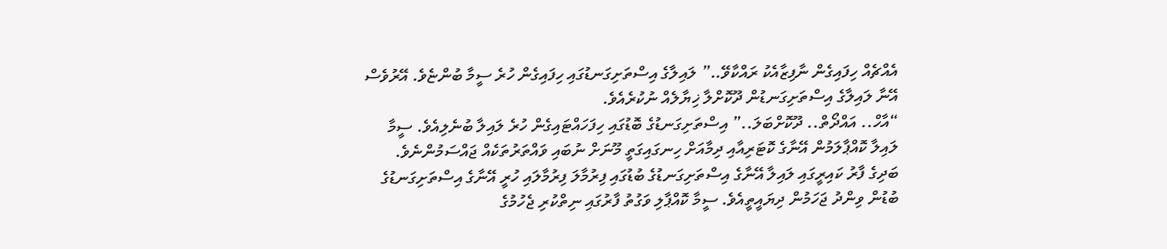އެއްޗެއް ހިފައިގެން ނާފިޒާއެކު ރައްކާވޭ..” ލައިލާގެ އިސްތަށިގަނޑުގައި ހިފައިގެން ހުރެ ސީމާ ބުންޏެވެ. އޭރުވެސް އޭނާ ލައިލާގެ އިސްތަށިގަނޑުން ދޫކޮށްލާ ޚިޔާލެއް ނުކުރެއެވެ.
“އާހް.. އައްދޯތް.. ދޫކޮށްބަލަ..” އިސްތަށިގަނޑުގެ ބޮޑުގައި ހިފަހައްޓައިގެން ހުރެ ލައިލާ ބުނެލިއެވެ. ސީމާ ލައިލާ ކޮއްޕާލަމުން އޭނާގެ ކޮޓަރިއާއި ދިމާއަށް ހިނގައިގަތީ މޫނަށް ނުބައި ވައްތަރުތަކެއް ޖައްސަމުންނެވެ. ބަދިގެ ފާރު ކައިރީގައި ލައިލާ އޭނާގެ އިސްތަށިގަނޑުގެ ބުޑުގައި ފިރުމާލަ ފިރުމާލައި ހުރީ އޭނާގެ އިސްތަށިގަނޑުގެ ބުޑުން ވިންދު ޖަހަމުން ދިޔައީތީއެވެ. ސީމާ ކޮއްޕާލި ވަގުތު ފާރުގައި ނިތްކުރި ޖެހުމުގެ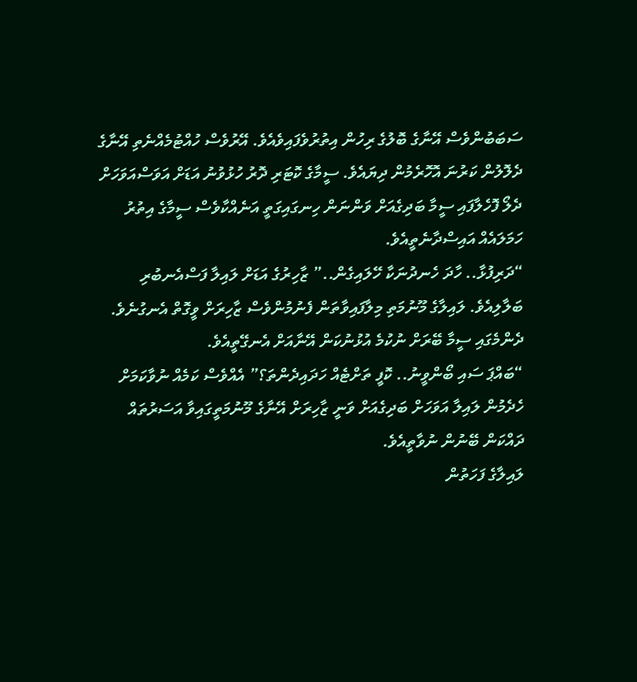ސަބަބުންވެސް އޭނާގެ ބޮލުގެ ރިހުން އިތުރުވެފައިވެއެވެ. އޭރުވެސް ހުއްޓުމެއްނެތި އޭނާގެ ދެލޮލުން ކަރުނަ އޮހޮރެމުން ދިޔައެވެ. ސީމާގެ ކޮޓަރި ދޮރު ހުޅުވުނު އަޑަށް އަވަސްއަވަހަށް ދެލޯ ފޮހެލާފައި ސީމާ ބަދިގެއަށް ވަންނަން ހިނގައިގަތީ އަނެއްކާވެސް ސީމާގެ އިތުރު ހަމަލައެއް އައިސްދާނެތީއެވެ.
“ދަރިފުޅާ.. ހާދަ ހެނދުނަކާ ހޭލައިގެން..” ޒާހިރުގެ އަޑަށް ލައިލާ ފަސްއެނބުރި ބަލާލިއެވެ. ލައިލާގެ މޫނުމަތި މިލާފައިވާތަން ފެނުމުންވެސް ޒާހިރަށް ވީގޮތް އެނގުނެވެ. ދެންމެގައި ސީމާ ބޭރަށް ނުކުމެ އުޅުނުކަން އޭނާއަށް އެނގޭތީއެވެ.
“ބައްޕަ ސައި ބޯންވީނު.. ކޮފީ ތަށްޓެއް ހަދައިދެންތަ؟” އެއްވެސް ކަމެއް ނުވާކަމަށް ހެދެމުން ލައިލާ އަވަހަށް ބަދިގެއަށް ވަނީ ޒާހިރަށް އޭނާގެ މޫނުމަތީގައިވާ އަސަރުތައް ދައްކަން ބޭނުން ނުވާތީއެވެ.
ލައިލާގެ ފަހަތުން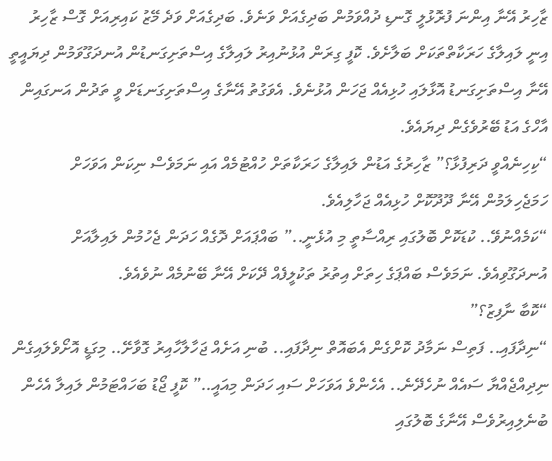ޒާހިރު އޭނާ އިންނަ ފުރޮޅުލީ ގޮނޑި ދުއްވަމުން ބަދިގެއަށް ވަނެވެ. ބަދިގެއަށް ވަދެ މޭޒު ކައިރިއަށް ގޮސް ޒާހިރު އިނީ ލައިލާގެ ހަރަކާތްތަކަށް ބަލާށެވެ. ކޮފީ ގިރަން އުޅުނުއިރު ލައިލާގެ އިސްތަށިގަނޑުން އުނދަގޫވަމުން ދިޔައީތީ އޭނާ އިސްތަށިގަނޑު އޮޅާލައި ހުޅިއެއް ޖަހަން އުޅުނެވެ. އެވަގުތު އޭނާގެ އިސްތަށިގަނޑަށް ވީ ތަދުން އަނގައިން އާހްގެ އަޑު ބޭރުވެގެން ދިޔައެވެ.
“ކިހިނެއްވީ ދަރިފުޅާ؟” ޒާހިރުގެ އަޑުން ލައިލާގެ ހަރަކާތަށް ހުއްޓުމެއް އައި ނަމަވެސް ނިކަން އަވަހަށް ހަމަޖެހިލަމުން އޭނާ ދޫދޫކޮށް ހުޅިއެއް ޖަހާލިއެވެ.
“ކަމެއްނުވޭ.. ކުޑަކޮށް ބޮލުގައި ރިއްސާތީ މި އުޅެނީ..” ބައްޕައަށް ދޮގެއް ހަދަން ޖެހުމުން ލައިލާއަށް އުނދަގޫވިއެވެ. ނަމަވެސް ބައްޕަގެ ހިތަށް އިތުރު ތަކުލީފެއް ދޭކަށް އޭނާ ބޭނުމެއް ނުވެއެވެ.
“ކޮބާ ނާފިޒު؟”
“ނިދާފައި.. ފަތިސް ނަމާދު ކޮށްގެން އެބައޮތް ނިދާފައި.. ބުނި އަށެއް ޖަހާލާހާއިރު ގޮވާށޭ.. މިގަޑީ އޮށޯވެލައިގެން ނިދިއްޖެއްޔާ ސައެއް ނުހެދޭނެ.. އެހެންވެ އަވަހަށް ސައި ހަދަން މިއައީ..” ކޮފީ ޖޯޑު ބަހައްޓަމުން ލައިލާ އެހެން ބުނެލިއިރުވެސް އޭނާގެ ބޮލުގައި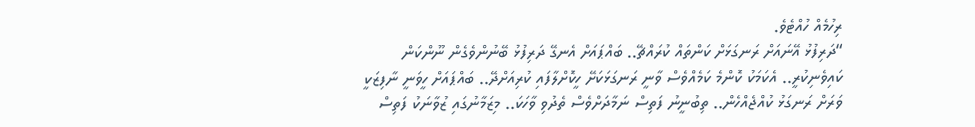ރިހުމެއް ހުއްޓެވެ.
“ދަރިފުޅު އޭނައަށް ރަނގަޅަށް ކަންތައް ކުރައްޗޭ.. ބައްޕައަށް އެނގޭ ދަރިފުޅު ބޭނުންވެގެން ނޫންކަން ކައިވެނިކުރީ.. އެކަމަކު ކޮންމެ ކަމެއްވެސް ވާނީ ރަނގަޅަކަށޭ ހީކޮށްލާފައި ކުރިއަށްދޭ.. ބައްޕައަށް ހީވަނީ ނާފިޒަކީ ވަރަށް ރަނގަޅު ކުއްޖެއްހެން.. ތިބުނީނު ފަތިސް ނަމާދަށްވެސް ތެދުވި ވާހަކަ.. މިޒަމާނުގައި ޒުވާނަކު ފަތިސް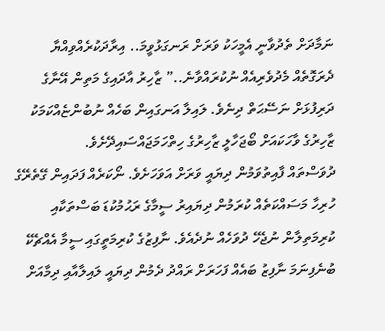ނަމާދަށް ތެދުވާނީ އެމީހަކު ވަރަށް ރަނގަޅުވީމަ.. އިރާދަކުރެއްވިއްޔާ ދެރަގޮތެއް މެދުވެރިއެއް ނުކުރައްވާނެ..” ޒާހިރު އާދައިގެ މަތިން އޭނާގެ ދަރިފުޅަށް ނަސޭޙަތް ދިނެވެ. ލައިލާ އަނގައިން ބަހެއް ނުބުންޏެއްކަމަކު ޒާހިރުގެ ވާހަކައަށް ބޯޖަހާލީ ޒާހިރުގެ ހިތްހަމަޖައްސައިދޭށެވެ.
ދުވަސްތައް ފާއިތުވަމުން ދިޔައީ ވަރަށް އަވަހަށެވެ. ނޯކަރެއް ފަދައިން ގޭތެރޭގެ ހުރިހާ މަސައްކަތެއް ކުރަމުން ދިޔައިރު ސީމާގެ ރަޙުމުކުޑަ ބަސްތަކާއި ކުރިމަތިލާން ނުޖެހޭ ދުވަހެއް ނުދެއެވެ. ނާފިޒުގެ ކުރިމަތީގައި ސީމާ އެއްޗެކޭ ބުނެފިނަމަ ނާފިޒު ބައެއް ފަހަރަށް ރައްދު ދެމުން ދިޔައީ ލައިލާއާއި ދިމާއަށް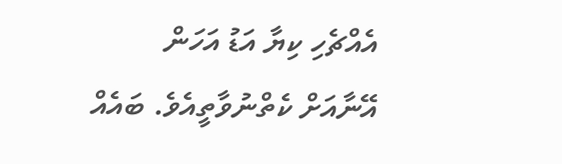އެއްޗެހި ކިޔާ އަޑު އަހަން އޭނާއަށް ކެތްނުވާތީއެވެ. ބައެއް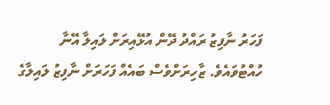ފަހަރު ނާފިޒު ރައްދު ދޭން އުޅޭއިރަށް ލައިލާ އޭނާ ހުއްޓުވައެވެ. ޒާހިރަށްވެސް ބައެއް ފަހަރަށް ނާފިޒު ލައިލާގެ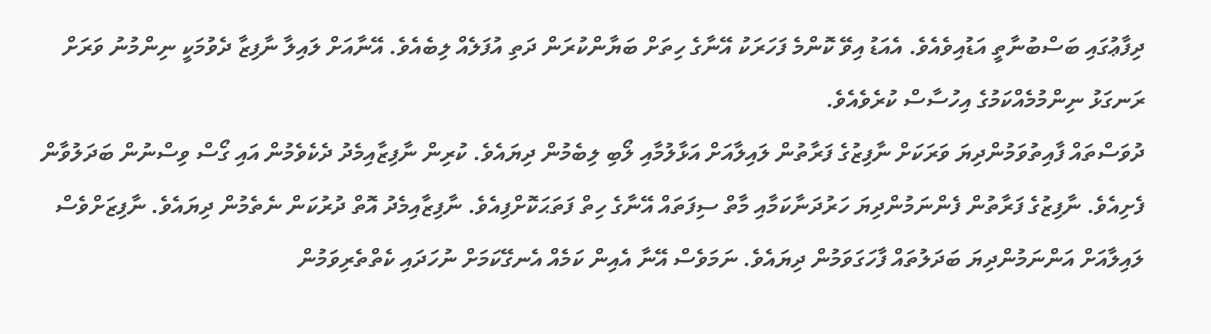ދިފާޢުގައި ބަސްބުނާތީ އަޑުއިވެއެވެ. އެއަޑު އިވޭ ކޮންމެ ފަހަރަކު އޭނާގެ ހިތަށް ބަޔާންކުރަން ދަތި އުފަލެއް ލިބެއެވެ. އޭނާއަށް ލައިލާ ނާފިޒާ ދެވުމަކީ ނިންމުނު ވަރަށް ރަނގަޅު ނިންމުމެއްކަމުގެ އިހުސާސް ކުރެވެއެވެ.
ދުވަސްތައް ފާއިތުވަމުންދިޔަ ވަރަކަށް ނާފިޒުގެ ފަރާތުން ލައިލާއަށް އަޅާލުމާއި ލޯބި ލިބެމުން ދިޔައެވެ. ކުރިން ނާފިޒާއިމެދު ދެކެވެމުން އައި ގޯސް ވިސްނުން ބަދަލުވާން ފެށިއެވެ. ނާފިޒުގެ ފަރާތުން ފެންނަމުންދިޔަ ހަރުދަނާކަމާއި މާތް ސިފަތައް އޭނާގެ ހިތް ފަތަޙަކޮށްފިއެވެ. ނާފިޒާއިމެދު އޮތް ދުރުކަން ނެތެމުން ދިޔައެވެ. ނާފިޒަށްވެސް ލައިލާއަށް އަންނަމުންދިޔަ ބަދަލުތައް ފާހަގަވަމުން ދިޔައެވެ. ނަމަވެސް އޭނާ އެއިން ކަމެއް އެނގޭކަމަށް ނުހަދައި ކެތްތެރިވަމުން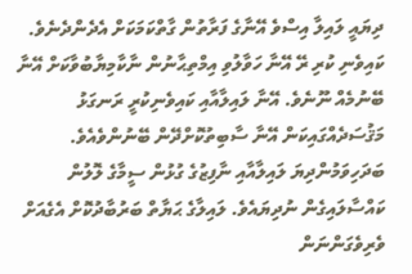ދިޔައީ ލައިލާ އިސްވެ އޭނާގެ ފަރާތުން ގާތްކަމަކަށް އެދެންދެނެވެ. ކައިވެނި ކުރި ރޭ އޭނާ ހަވާލުވި އިމްތިޙާނުން ނާކާމިޔާބުވާކަށް އޭނާ ބޭނުމެއް ނޫނެވެ. އޭނާ ލައިލާއާއި ކައިވެނިކުރީ ރަނގަޅު މަޤުސަދެއްގައިކަން އޭނާ ސާބިތުކޮށްދޭން ބޭނުންވެއެވެ.
ބަދަހިވަމުންދިޔަ ލައިލާއާއި ނާފިޒުގެ ގުޅުން ސީމާގެ ލޮލުން ކައްސާލައިގެން ނުދިޔައެވެ. ލައިލާގެ ޙަޔާތް ބަރުބާދުކޮށް އެގެއަށް ވެރިވެގަންނަން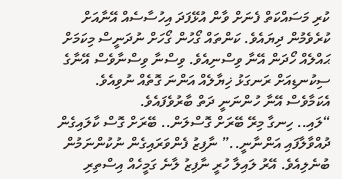ކުރި މަސައްކަތް ފެނަށް ވާން އުޅޭފަދަ އިހުސާސެއް އޭނާއަށް ކުރެވެމުން ދިޔައެވެ. ކަންތައް ގޯހުން ގޯހަށް ނުދަނީސް މިކަމަށް ޙައްލެއް ހޯދަން އޭނާ ވިސްނިއެވެ. ވިސްނާ ވިސްނާވެސް އޭނާގެ ސިކުނޑިއަށް ރަނގަޅު ޚިޔާލެއް އަންނަ ގޮތެއް ނުވިއެވެ. އެކަމާވެސް އޭނާ ހުންނަނީ ދަތް ބާރުވެފައެވެ.
“ލައި.. ހިނގާ މިރޭ ބޭރަށް ގޮސްލަން.. ބޭރަށް ގޮސް ކާލައިގެން ދުއްވާލާފައި އަންނާނީ..” ނާފިޒު ފެންވަރައިގެން ނުކުންނަމުން ބުނެލިއެވެ. އޭރު ލައިލާ ހުރީ ނާފިޒު ލާނެ ގަމީހެއް އިސްތިރި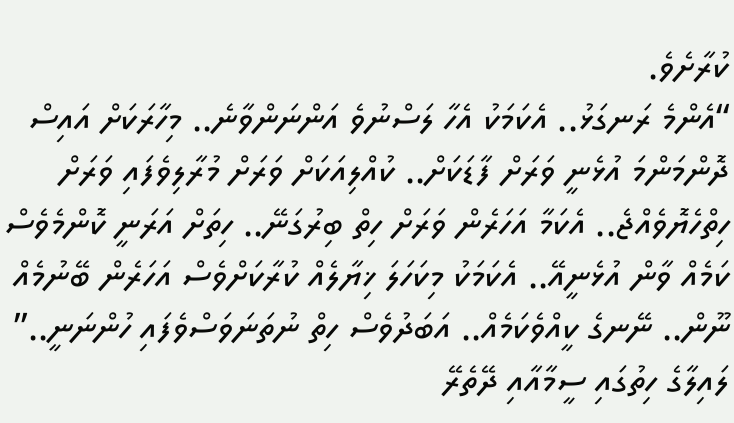ކުރާށެވެ.
“އެންމެ ރަނގަޅު.. އެކަމަކު އެހާ ލަސްނުވެ އަންނަންވާނެ.. މިހާރަކަށް އައިސް ދޮންމަންމަ އުޅެނީ ވަރަށް ފާޑަކަށް.. ކުއްލިއަކަށް ވަރަށް މުރާލިވެފައި ވަރަށް ހިތްހެޔޮވެއްޖެ.. އެކަމާ އަހަރެން ވަރަށް ހިތް ބިރުގަނޭ.. ހިތަށް އަރަނީ ކޮންމެވެސް ކަމެއް ވާން އުޅެނީއޭ.. އެކަމަކު މިކަހަލަ ޚިޔާލެއް ކުރާކަށްވެސް އަހަރެން ބޭނުމެއް ނޫން.. ނޭނގެ ކީއްވެކަމެއް.. އަބަދުވެސް ހިތް ނުތަނަވަސްވެފައި ހުންނަނީ..” ލައިލާގެ ހިތުގައި ސީމާއާއި ދޭތެރޭ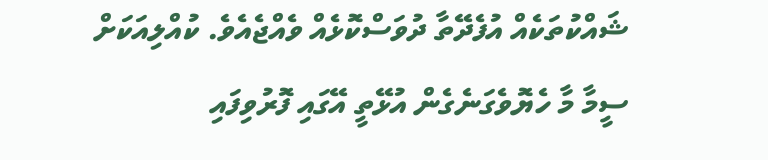ޝައްކުތަކެއް އުފެދޭތާ ދުވަސްކޮޅެއް ވެއްޖެއެވެ. ކުއްލިއަކަށް ސީމާ މާ ހެޔޮވެގަނެގެން އުޅޭތީ އޭގައި ފޮރުވިފައި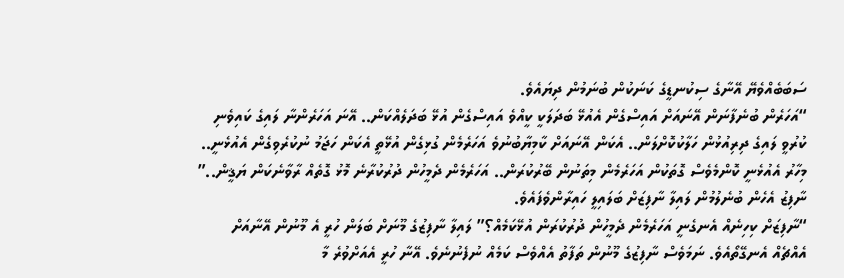ސަބަބެއްވެޔޭ އޭނާގެ ސިކުނޑީގެ ކަނަކުން ބުނަމުން ދިޔައެވެ.
“އަހަރެން ބުނެފާނަން އޭނައަށް އައިސްގެން އެއުޅޭ ބަދަލަކީ ކީއްވެ އައިސްގެން އުޅޭ ބަދަލެއްކަން.. އޭނަ އަހަރެންނާ ލައިގެ ކައިވެނި ކުރުވީ ލައިގެ ދިރިއުޅުން ހަލާކުކޮށްލަން.. އެކަން އޭނައަށް ކާމިޔާބުނުވެ އަހަރެމެން ގުޅިގެން އުޅޭތީ އެކަން ހަޖަމު ނުކުރެވިގެން އެއުޅެނީ.. މިހާރު އެއުޅެނީ ކޮންމެވެސް ގޮތަކުން އަހަރެމެން މިތަނުން ބޭރުކުރަން.. އަހަރެމެން ދެމީހުން ދުރުކުރާނެ މޮޅު ގޮތެއް ރާވާނެކަން ޔަޤީން..” ނާފިޒު އެހެން ބުނެލުމުން ލައިލާ ނާފިޒަށް ބަލައިލީ ހައިރާންވެފައެވެ.
“ނާފިޒަށް ކިހިނެއް އެނގެނީ އަހަރެމެން ދެމީހުން ދުރުކުރަން އުޅޭކަމެއް؟” ލައިލާ ނާފިޒުގެ މޫނަށް ބަލަން ހުރީ އެ މޫނުން އޭނާއަށް އެއްޗެއް އެނގޭތޯއެވެ. ނަމަވެސް ނާފިޒުގެ މޫނުން ތަފާތު އެއްވެސް ކަމެއް ނުފެނުނެވެ. އޭނާ ހުރީ އެއަށްވުރެ މާ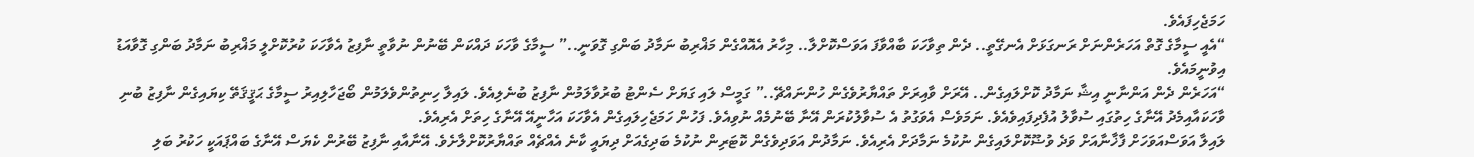ހަމަޖެހިފައެވެ.
“އެއީ ސީމާގެ ގޮތް އަހަރެންނަށް ރަނގަޅަށް އެނގޭތީ.. ދެން ތިވާހަކަ ބާއްވާފަ އަވަސްކޮށްލާ.. މިހާރު އެއޮއްގެން މަޣްރިބު ނަމާދު ބަންގި ގޮވަނީ..” ސީމާގެ ވާހަކަ ދައްކަން ބޭނުން ނުވާތީ ނާފިޒު އެވާހަކަ ކުރުކޮށްލީ މަޣްރިބު ނަމާދު ބަންގި ގޮވާއަޑު އިވުނީމައެވެ.
“އަހަރެން ދެން އަންނާނީ އިޝާ ނަމާދު ކޮށްލައިގެން.. އޭރަށް ވާއިރަށް ތައްޔާރުވެގެން ހުންނައްޗޭ..” ގަމީސް ލައި ގަޔަށް ސެންޓު ބުރުވާލަމުން ނާފިޒު ބުނެލިއެވެ. ލައިލާ ހިނިތުންވެލަމުން ބޯޖަހާލިއިރު ސީމާގެ ޙަޤީޤަތޭ ކިޔައިގެން ނާފިޒު ބުނި ވާހަކައާއިމެދު އޭނާގެ ހިތުގައި ސުވާލު އުފެދިފައިވެއެވެ. ނަމަވެސް އެވަގުތު އެ ސުވާލުކުރަން އޭނާ ބޭނުމެއް ނުވިއެވެ. ފަހުން ހަމަޖެހިލައިގެން އެވާހަކަ އަހާނީއޭ އޭނާގެ ހިތަށް އެރިއެވެ.
ލައިލާ އަވަސްއަވަހަށް ފާޚާނާއަށް ވަދެ ވުޟޫކޮށްލައިގެން ނުކުމެ ނަމާދަށް އެރިއެވެ. ނަމާދުން އަވަދިވެގެން ކޮޓަރިން ނުކުމެ ބަދިގެއަށް ދިޔައީ ކާނެ އެއްޗެއް ތައްޔާރުކޮށްލާށެވެ. އޭނާއާއި ނާފިޒު ބޭރުން ކެޔަސް އޭނާގެ ބައްޕައަކީ ހަކުރު ބަލި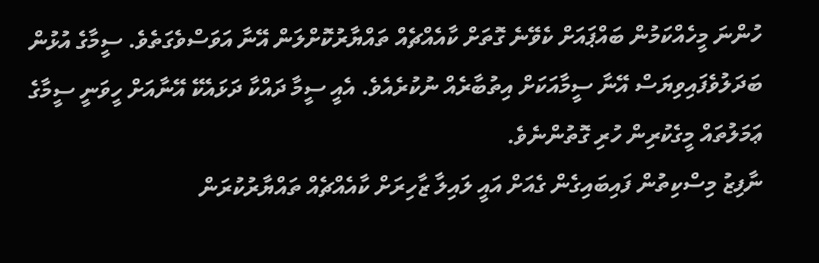ހުންނަ މީހެއްކަމުން ބައްޕައަށް ކެވޭނެ ގޮތަށް ކާއެއްޗެއް ތައްޔާރުކޮށްލަން އޭނާ އަވަސްވެގަތެވެ. ސީމާގެ އުޅުން ބަދަލުވެފައިވިޔަސް އޭނާ ސީމާއަކަށް އިތުބާރެއް ނުކުރެއެވެ. އެއީ ސީމާ ދައްކާ ދަޅައެކޭ އޭނާއަށް ހީވަނީ ސީމާގެ ޢަމަލުތައް މީގެކުރިން ހުރި ގޮތުންނެވެ.
ނާފިޒު މިސްކިތުން ފައިބައިގެން ގެއަށް އައީ ލައިލާ ޒާހިރަށް ކާއެއްޗެއް ތައްޔާރުކުރަން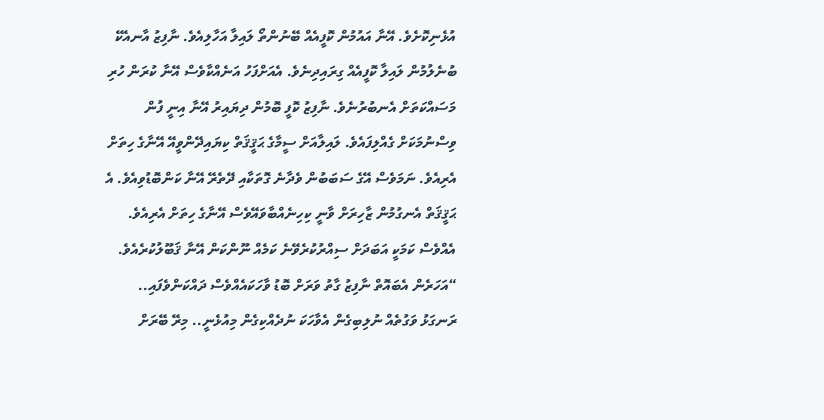އުޅެނިކޮށެވެ. އޭނާ އައުމުން ކޮފީއެއް ބޭނުންތޯ ލައިލާ އަހާލިއެވެ. ނާފިޒު އާނއެކޭ ބުނެލުމުން ލައިލާ ކޮފީއެއް ގިރައިދިނެވެ. އެއަށްފަހު އަނެއްކާވެސް އޭނާ ކުރަން ހުރި މަސައްކަތަށް އެނބުރުނެވެ. ނާފިޒު ކޮފީ ބޮމުން ދިޔައިރު އޭނާ އިނީ ފުން ވިސްނުމަކަށް ގެއްލިފައެވެ. ލައިލާއަށް ސީމާގެ ޙަޤީޤަތް ކިޔައިދޭންވީއޭ އޭނާގެ ހިތަށް އެރިއެވެ. ނަމަވެސް އޭގެ ސަބަބުން ވެދާނެ ގޮތަކާއި ދޭތެރޭ އޭނާ ކަންބޮޑުވިއެވެ. އެ ޙަޤީޤަތް އެނގުމުން ޒާހިރަށް ވާނީ ކިހިނެއްބާވައޭވެސް އޭނާގެ ހިތަށް އެރިއެވެ. އެއްވެސް ކަމަކީ އަބަދަށް ސިއްރުކުރެވޭނެ ކަމެއް ނޫންކަން އޭނާ ޤަބޫލުކުރެއެވެ.
“އަހަރެން އެބައޮތް ނާފިޒު ގާތު ވަރަށް ބޮޑު ވާހަކައެއްވެސް ދައްކަންވެފައި.. ރަނގަޅު ވަގުތެއް ނުލިބިގެން އެވާހަކަ ނުދެއްކިގެން މިއުޅެނީ.. މިރޭ ބޭރަށް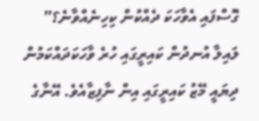ގޮސްފައި އެވާހަކަ ދެއްކުން ކިހިނެއްވާނެ؟” ލައިލާ އުނދުން ކައިރީގައި ހުރެ ވާހަކަދައްކަމުން ދިޔައީ މޭޒު ކައިރީގައި އިން ނާފިޒާއެވެ. އޭނާގެ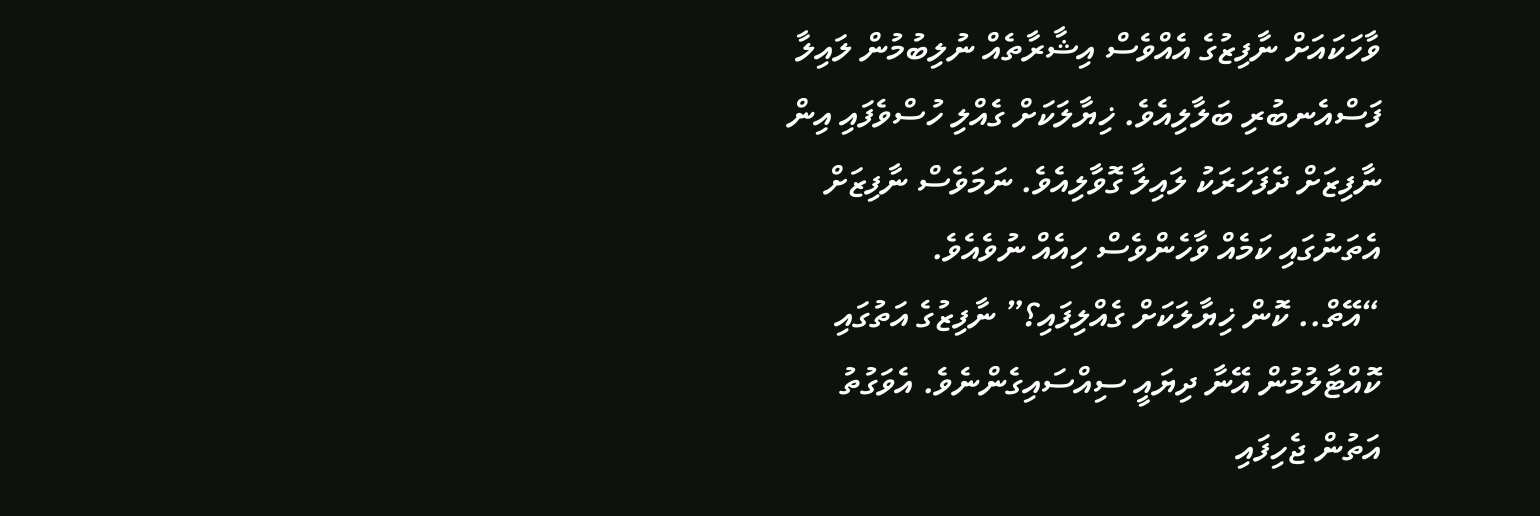ވާހަކައަށް ނާފިޒުގެ އެއްވެސް އިޝާރާތެއް ނުލިބުމުން ލައިލާ ފަސްއެނބުރި ބަލާލިއެވެ. ޚިޔާލަކަށް ގެއްލި ހުސްވެފައި އިން ނާފިޒަށް ދެފަހަރަކު ލައިލާ ގޮވާލިއެވެ. ނަމަވެސް ނާފިޒަށް އެތަނުގައި ކަމެއް ވާހެންވެސް ހިއެއް ނުވެއެވެ.
“އޭތް.. ކޮން ޚިޔާލަކަށް ގެއްލިފައި؟” ނާފިޒުގެ އަތުގައި ކޮއްޓާލުމުން އޭނާ ދިޔައީ ސިއްސައިގެންނެވެ. އެވަގުތު އަތުން ޖެހިފައި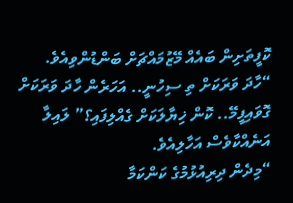ކޮފީތަށިން ބައެއް މޭޒުމައްޗަށް ބަންޑުންވިއެވެ.
“ހާދަ ވަރަކަށް ތި ސިހުނީ.. އަހަރެން ހާދަ ވަރަކަށް ގޮވައިފީމޭ.. ކޮން ޚިޔާލަކަށް ގެއްލިފައި؟” ލައިލާ އަނެއްކާވެސް އަހާލިއެވެ.
“މިދެން ދިރިއުޅުމުގެ ކަންކަމާ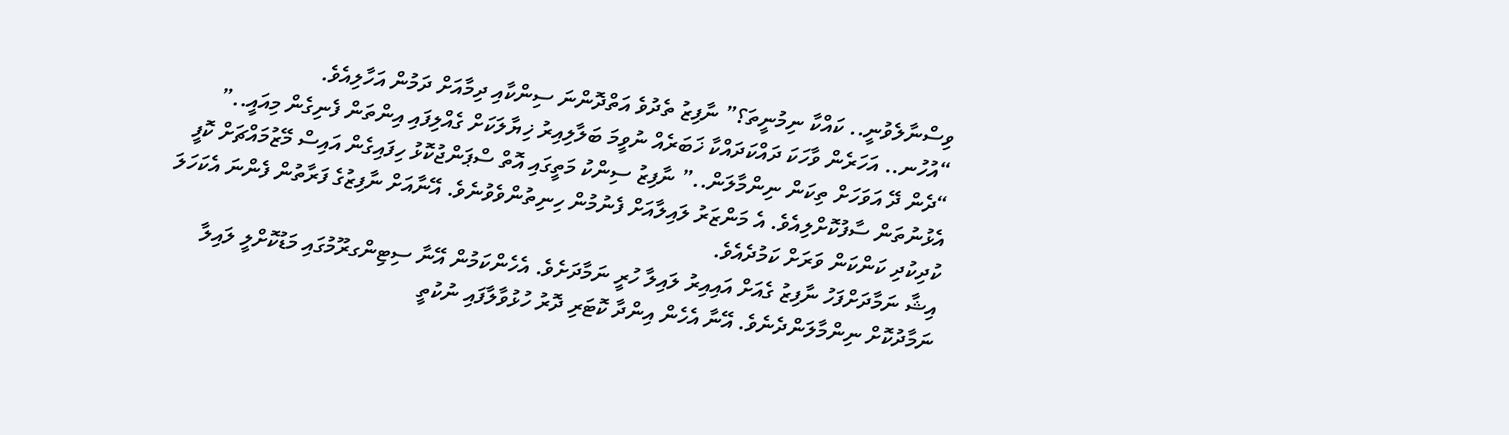ވިސްނާލެވުނީ.. ކައްކާ ނިމުނީތަ؟” ނާފިޒު ތެދުވެ އަތްދޮންނަ ސިންކާއި ދިމާއަށް ދަމުން އަހާލިއެވެ.
“އުހުނ.. އަހަރެން ވާހަކަ ދައްކަދައްކާ ޚަބަރެއް ނުވީމަ ބަލާލިއިރު ޚިޔާލަކަށް ގެއްލިފައި އިންތަން ފެނިގެން މިއައީ..”
“ދެން ދޭ އަވަހަށް ތިކަން ނިންމާލަން..” ނާފިޒު ސިންކު މަތީގައި އޮތް ސްޕަންޖުކޮޅު ހިފައިގެން އައިސް މޭޒުމައްޗަށް ކޮފީ އެޅުނުތަން ސާފުކޮށްލިއެވެ. އެ މަންޒަރު ލައިލާއަށް ފެނުމުން ހިނިތުންވެވުނެވެ. އޭނާއަށް ނާފިޒުގެ ފަރާތުން ފެންނަ އެކަހަލަ ކުދިކުދި ކަންކަން ވަރަށް ކަމުދެއެވެ.
އިޝާ ނަމާދަށްފަހު ނާފިޒު ގެއަށް އައިއިރު ލައިލާ ހުރީ ނަމާދަށެވެ. އެހެންކަމުން އޭނާ ސިޓިންގރޫމުގައި މަޑުކޮށްލީ ލައިލާ ނަމާދުކޮށް ނިންމާލަންދެނެވެ. އޭނާ އެހެން އިންދާ ކޮޓަރި ދޮރު ހުޅުވާލާފައި ނުކުތީ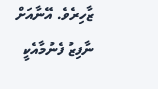ޒާހިރެވެ. އޭނާއަށް ނާފިޒު ފެނުމާއެކީ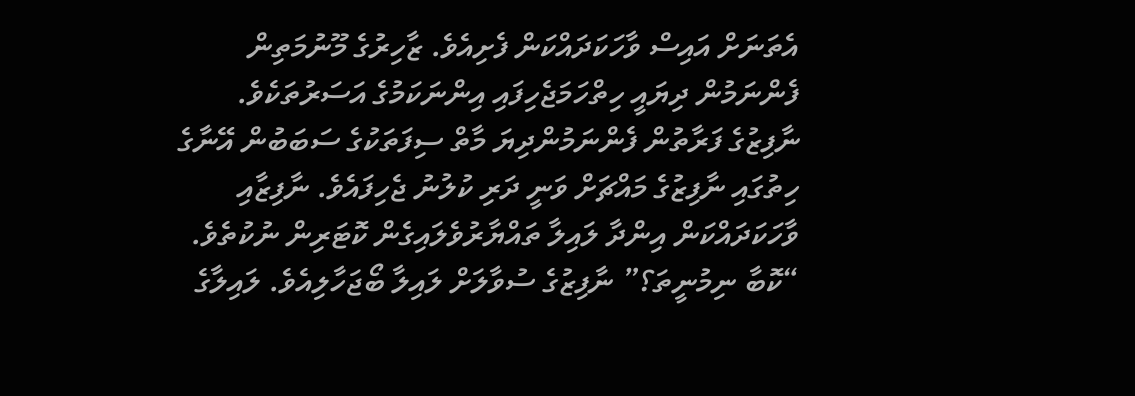އެތަނަށް އައިސް ވާހަކަދައްކަން ފެށިއެވެ. ޒާހިރުގެ މޫނުމަތިން ފެންނަމުން ދިޔައީ ހިތްހަމަޖެހިފައި އިންނަކަމުގެ އަސަރުތަކެވެ. ނާފިޒުގެ ފަރާތުން ފެންނަމުންދިޔަ މާތް ސިފަތަކުގެ ސަބަބުން އޭނާގެ ހިތުގައި ނާފިޒުގެ މައްޗަށް ވަނީ ދަރި ކުލުނު ޖެހިފައެވެ. ނާފިޒާއި ވާހަކަދައްކަން އިންދާ ލައިލާ ތައްޔާރުވެލައިގެން ކޮޓަރިން ނުކުތެވެ.
“ކޮބާ ނިމުނީތަ؟” ނާފިޒުގެ ސުވާލަށް ލައިލާ ބޯޖަހާލިއެވެ. ލައިލާގެ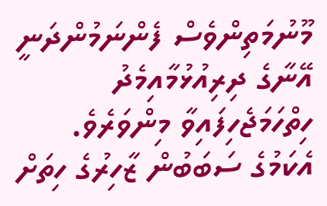މޫނުމަތިންވެސް ފެންނަމުންދަނީ އޭނާގެ ދިރިއުޅުމާއިމެދު ހިތްހަމަޖެހިފައިވާ މިންވަރެވެ. އެކަމުގެ ސަބަބުން ޒާހިރުގެ ހިތަށް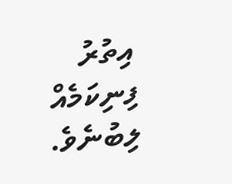އިތުރު ފިނިކަމެއް ލިބުނެވެ.